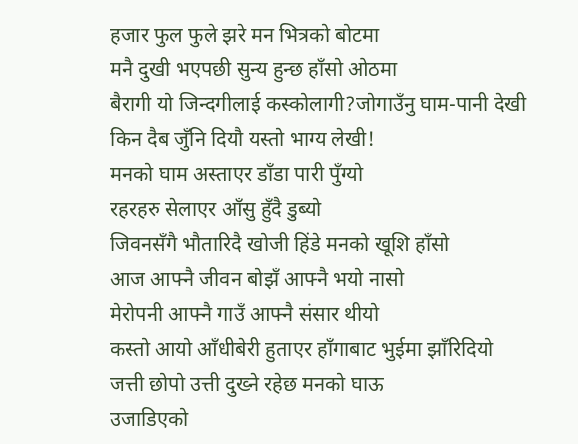हजार फुल फुले झरे मन भित्रको बोटमा
मनै दुखी भएपछी सुन्य हुन्छ हाँसो ओठमा
बैरागी यो जिन्दगीलाई कस्कोलागी?जोगाउँनु घाम-पानी देखी
किन दैब जुँनि दियौ यस्तो भाग्य लेखी!
मनको घाम अस्ताएर डाँडा पारी पुँग्यो
रहरहरु सेलाएर आँसु हुँदै डुब्यो
जिवनसँगै भौतारिदै खोजी हिंडे मनको खूशि हाँसो
आज आफ्नै जीवन बोझँ आफ्नै भयो नासो
मेरोपनी आफ्नै गाउँ आफ्नै संसार थीयो
कस्तो आयो आँधीबेरी हुताएर हाँगाबाट भुईमा झाँरिदियो
जत्ती छोपो उत्ती दुख्ने रहेछ मनको घाऊ
उजाडिएको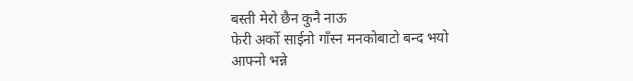बस्ती मेरो छैन कुनै नाऊ
फेरी अर्को साईनो गाँस्न मनकोबाटो बन्द भयो
आफ्नो भन्ने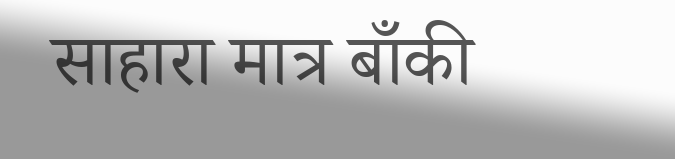साहारा मात्र बाँकी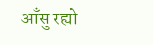आँसु रह्यो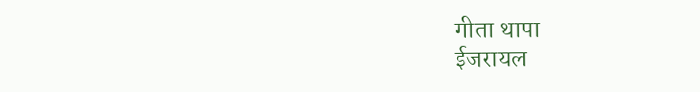गीता थापा
ईजरायल